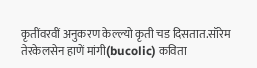कृतींवरवीं अनुकरण केल्ल्यो कृती चड दिसतात.सॉरेम तेरकेलसेन हाणें मांगी(bucolic) कविता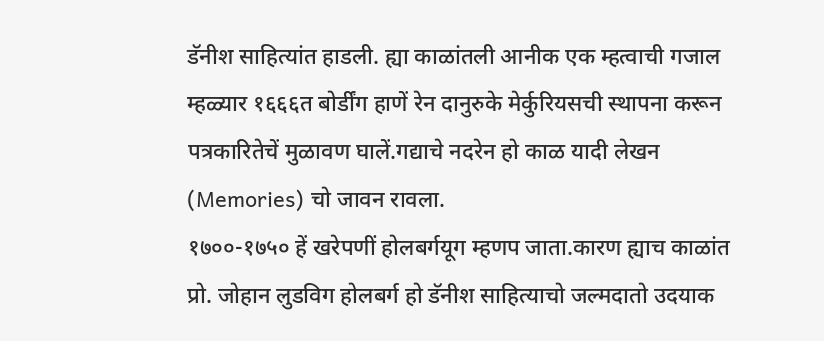डॅनीश साहित्यांत हाडली. ह्या काळांतली आनीक एक म्हत्वाची गजाल म्हळ्यार १६६६त बोर्डींग हाणें रेन दानुरुके मेर्कुरियसची स्थापना करून पत्रकारितेचें मुळावण घालें.गद्याचे नदरेन हो काळ यादी लेखन (Memories) चो जावन रावला.
१७००-१७५० हें खरेपणीं होलबर्गयूग म्हणप जाता.कारण ह्याच काळांत प्रो. जोहान लुडविग होलबर्ग हो डॅनीश साहित्याचो जल्मदातो उदयाक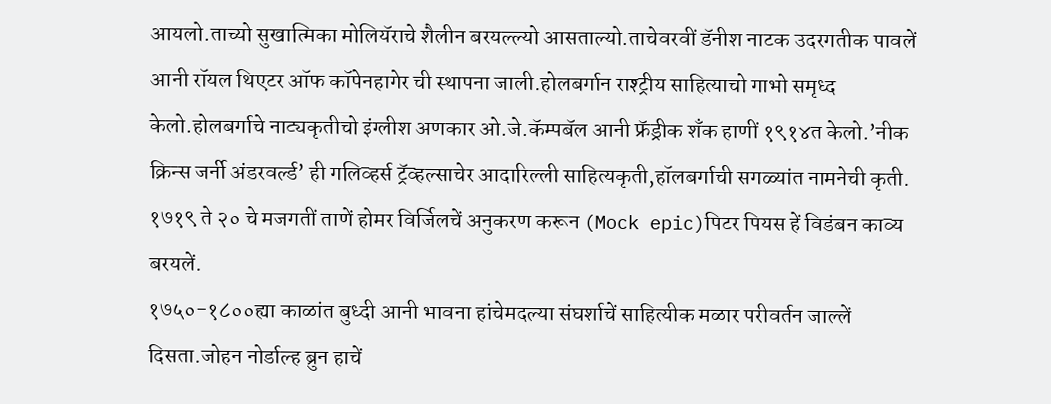आयलो.ताच्यो सुखात्मिका मोलियॅराचे शैलीन बरयल्ल्यो आसताल्यो.ताचेवरवीं डॅनीश नाटक उदरगतीक पावलें आनी रॉयल थिएटर ऑफ कॉपेनहागेर ची स्थापना जाली.होलबर्गान राश्ट्रीय साहित्याचो गाभो समृध्द केलो.होलबर्गाचे नाट्यकृतीचो इंग्लीश अणकार ओ.जे.कॅम्पबॅल आनी फ्रॅड्रीक शॅंक हाणीं १९१४त केलो.’नीक क्रिन्स जर्नी अंडरवर्ल्ड’ ही गलिव्हर्स ट्रॅव्हल्साचेर आदारिल्ली साहित्यकृती,हॉलबर्गाची सगळ्यांत नामनेची कृती. १७१९ ते २० चे मजगतीं ताणें होमर विर्जिलचें अनुकरण करून (Mock epic)पिटर पियस हें विडंबन काव्य बरयलें.
१७५०-१८००ह्या काळांत बुध्दी आनी भावना हांचेमदल्या संघर्शाचें साहित्यीक मळार परीवर्तन जाल्लें दिसता.जोहन नोर्डाल्ह ब्रुन हाचें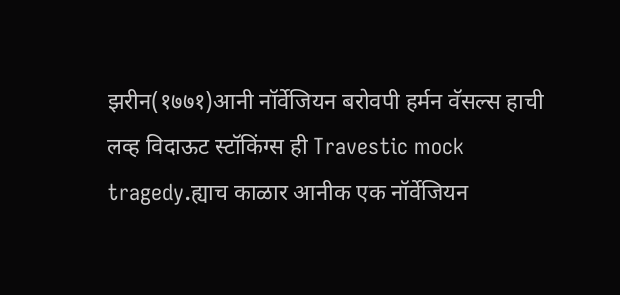झरीन(१७७१)आनी नॉर्वेजियन बरोवपी हर्मन वॅसल्स हाची लव्ह विदाऊट स्टॉकिंग्स ही Travestic mock tragedy.ह्याच काळार आनीक एक नॉर्वेजियन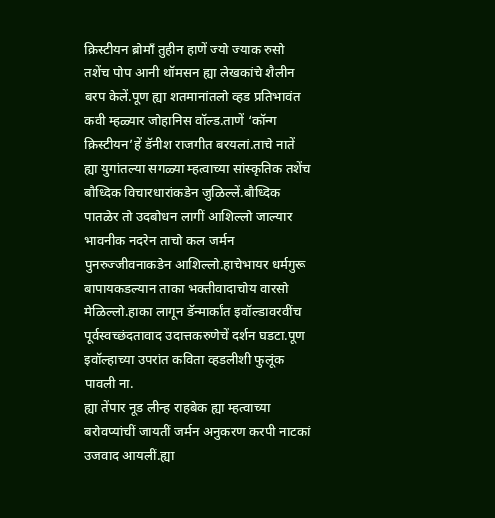क्रिस्टीयन ब्रोमॉं तुहीन हाणें ज्यो ज्याक रुसो तशेंच पोप आनी थॉमसन ह्या लेखकांचे शैलीन बरप केलें.पूण ह्या शतमानांतलो व्हड प्रतिभावंत कवी म्हळ्यार जोहानिस वॉल्ड.ताणें ‘कॉन्ग क्रिस्टीयन’हें डॅनीश राजगीत बरयलां.ताचे नातें ह्या युगांतल्या सगळ्या म्हत्वाच्या सांस्कृतिक तशेंच बौध्दिक विचारधारांकडेन जुळिल्लें.बौध्दिक पातळेर तो उदबोधन लागीं आशिल्लो जाल्यार भावनीक नदरेन ताचो कल जर्मन पुनरुज्जीवनाकडेन आशिल्लो.हाचेभायर धर्मगुरू बापायकडल्यान ताका भक्तीवादाचोय वारसो मेळिल्लो.हाका लागून डॅन्मार्कांत इवॉल्डावरवींच पूर्वस्वच्छंदतावाद उदात्तकरुणेचें दर्शन घडटा.पूण इवॉल्हाच्या उपरांत कविता व्हडलीशी फुलूंक पावली ना.
ह्या तेंपार नूड लीन्ह राहबेक ह्या म्हत्वाच्या बरोवप्यांचीं जायतीं जर्मन अनुकरण करपी नाटकां उजवाद आयलीं.ह्या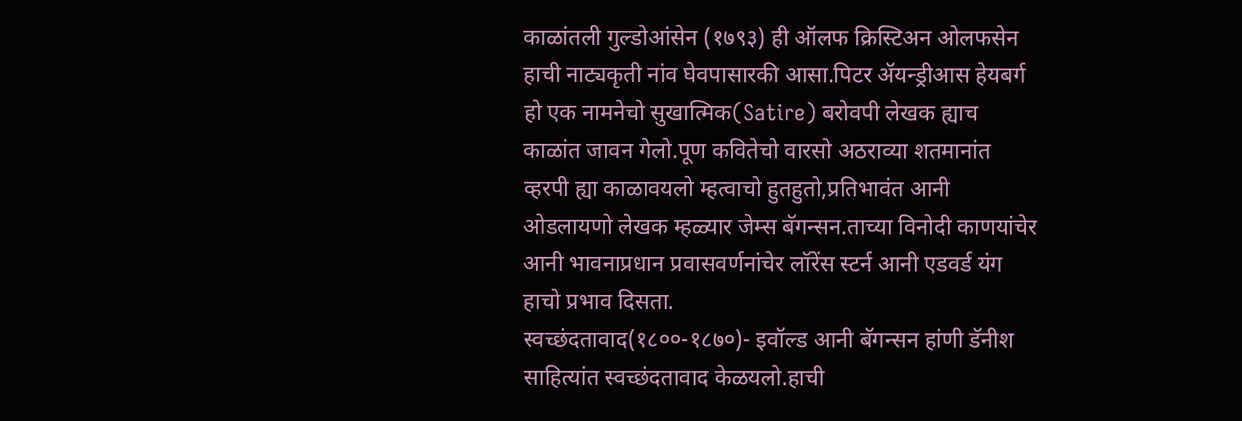काळांतली गुल्डोआंसेन (१७९३) ही ऑलफ क्रिस्टिअन ओलफसेन हाची नाट्यकृती नांव घेवपासारकी आसा.पिटर ॲयन्ड्रीआस हेयबर्ग हो एक नामनेचो सुखात्मिक(Satire) बरोवपी लेखक ह्याच काळांत जावन गेलो.पूण कवितेचो वारसो अठराव्या शतमानांत व्हरपी ह्या काळावयलो म्हत्वाचो हुतहुतो,प्रतिभावंत आनी ओडलायणो लेखक म्हळ्यार जेम्स बॅगन्सन.ताच्या विनोदी काणयांचेर आनी भावनाप्रधान प्रवासवर्णनांचेर लॉरेंस स्टर्न आनी एडवर्ड यंग हाचो प्रभाव दिसता.
स्वच्छंदतावाद(१८००-१८७०)- इवॉल्ड आनी बॅगन्सन हांणी डॅनीश साहित्यांत स्वच्छंदतावाद केळयलो.हाची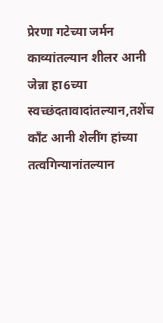प्रेरणा गटेच्या जर्मन काव्यांतल्यान शीलर आनी जेन्ना हा6च्या स्वच्छंदतावादांतल्यान,तशेंच कॉंट आनी शेलींग हांच्या तत्वगिन्यानांतल्यान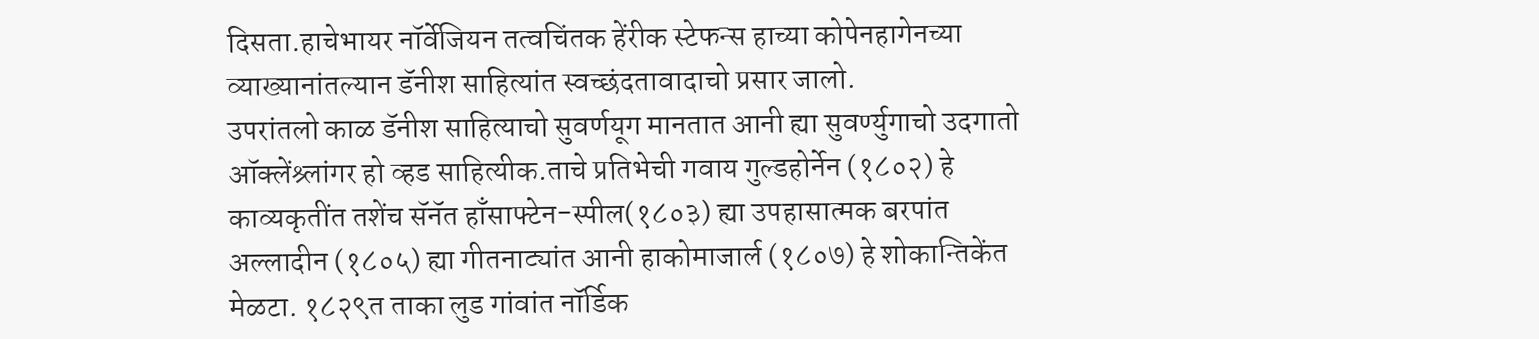दिसता.हाचेभायर नॉर्वेजियन तत्वचिंतक हेंरीक स्टेफन्स हाच्या कोपेनहागेनच्या व्याख्यानांतल्यान डॅनीश साहित्यांत स्वच्छंदतावादाचो प्रसार जालो.
उपरांतलो काळ डॅनीश साहित्याचो सुवर्णयूग मानतात आनी ह्या सुवर्ण्युगाचो उदगातो ऑक्लेंश्र्लांगर हो व्हड साहित्यीक.ताचे प्रतिभेची गवाय गुल्डहोर्नेन (१८०२) हे काव्यकृतींत तशेंच सॅनॅत हाँसाफ्टेन-स्पील(१८०३) ह्या उपहासात्मक बरपांत अल्लादीन (१८०५) ह्या गीतनाट्यांत आनी हाकोमाजार्ल (१८०७) हे शोकान्तिकेंत मेळटा. १८२९त ताका लुड गांवांत नॉर्डिक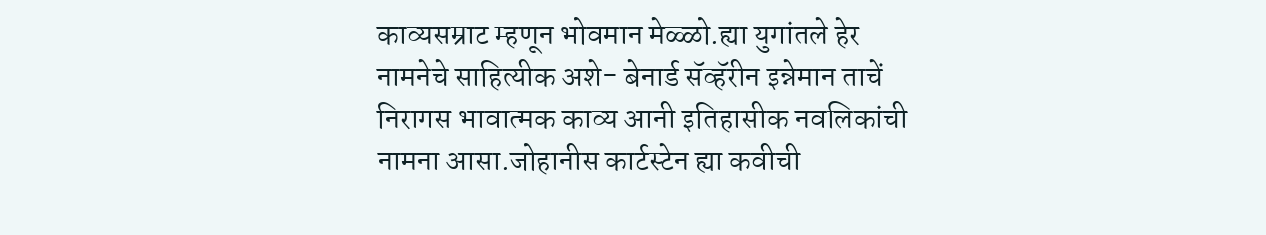काव्यसम्राट म्हणून भोवमान मेळ्ळो.ह्या युगांतले हेर नामनेचे साहित्यीक अशे- बेनार्ड सॅव्हॅरीन इन्नेमान ताचें निरागस भावात्मक काव्य आनी इतिहासीक नवलिकांची नामना आसा.जोहानीस कार्टस्टेन ह्या कवीची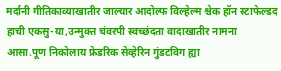मर्दानी गीतिकाव्याखातीर जाल्यार आदोल्फ विल्हेल्म श्चेक हॉन स्टाफेल्डद हाची एकसु-या,उन्मुक्त चंवरपी स्वच्छंदता वादाखातीर नामना आसा.पूण निकोलाय फ्रेडरिक सेव्हेरिन गुंडटविग ह्या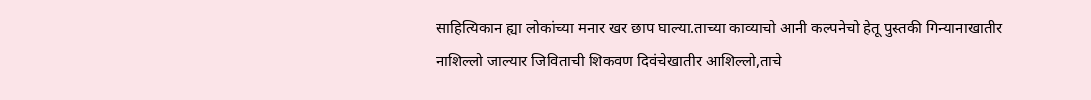साहित्यिकान ह्या लोकांच्या मनार खर छाप घाल्या.ताच्या काव्याचो आनी कल्पनेचो हेतू पुस्तकी गिन्यानाखातीर नाशिल्लो जाल्यार जिविताची शिकवण दिवंचेखातीर आशिल्लो,ताचे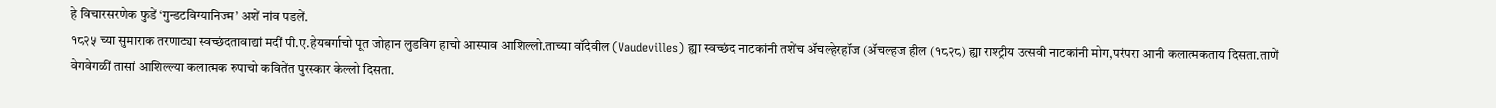हे विचारसरणेक फुडें ‘गुन्डटविग्यानिज्म’ अशें नांव पडलें.
१८२५ च्या सुमाराक तरणाट्या स्वच्छंदतावाद्यां मदीं पी.ए.हेयबर्गाचो पूत जोहान लुडविग हाचो आस्पाव आशिल्लो.ताच्या वॉदेवील (Vaudevilles) ह्या स्वच्छंद नाटकांनी तशेंच ॲचल्हेरहॉज (ॲचल्हज हील (१८२८) ह्या राश्ट्रीय उत्सवी नाटकांनी मोग,परंपरा आनी कलात्मकताय दिसता.ताणें वेगवेगळीं तासां आशिल्ल्या कलात्मक रुपाचो कवितेंत पुरस्कार केल्लो दिसता.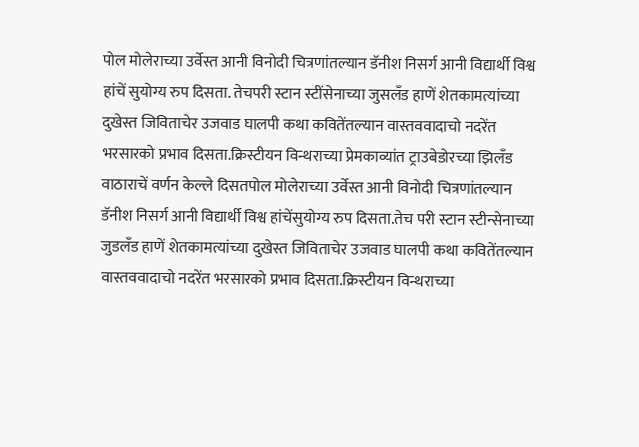पोल मोलेराच्या उर्वेस्त आनी विनोदी चित्रणांतल्यान डॅनीश निसर्ग आनी विद्यार्थी विश्व हांचें सुयोग्य रुप दिसता. तेचपरी स्टान स्टींसेनाच्या जुसलॅंड हाणें शेतकामत्यांच्या दुखेस्त जिविताचेर उजवाड घालपी कथा कवितेंतल्यान वास्तववादाचो नदरेंत भरसारको प्रभाव दिसता.क्रिस्टीयन विन्थराच्या प्रेमकाव्यांत ट्राउबेडोरच्या झिलॅंड वाठाराचें वर्णन केल्ले दिसतपोल मोलेराच्या उर्वेस्त आनी विनोदी चित्रणांतल्यान डॅनीश निसर्ग आनी विद्यार्थी विश्व हांचेंसुयोग्य रुप दिसता.तेच परी स्टान स्टीन्सेनाच्या जुडलॅंड हाणें शेतकामत्यांच्या दुखेस्त जिविताचेर उजवाड घालपी कथा कवितेंतल्यान वास्तववादाचो नदरेंत भरसारको प्रभाव दिसता.क्रिस्टीयन विन्थराच्या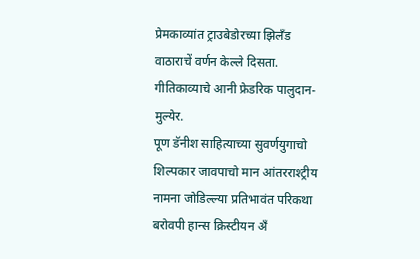प्रेमकाव्यांत ट्राउबेडोरच्या झिलॅंड वाठाराचें वर्णन केल्ले दिसता. गीतिकाव्याचे आनी फ्रेडरिक पालुदान- मुल्येर.
पूण डॅनीश साहित्याच्या सुवर्णयुगाचो शिल्पकार जावपाचो मान आंतरराश्ट्रीय नामना जोडिल्ल्या प्रतिभावंत परिकथा बरोवपी हान्स क्रिस्टीयन ॲं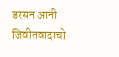डरसन आनी जिवीतवादाचो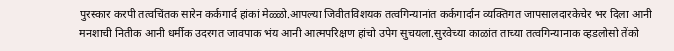पुरस्कार करपी तत्वचिंतक सारेन कर्कगार्द हांकां मेळ्ळो.आपल्या जिवीतविशयक तत्वगिन्यानांत कर्कगार्दान व्यक्तिगत जापसालदारकेचेर भर दिला आनी मनशाची नितीक आनी धर्मीक उदरगत जावपाक भंय आनी आत्मपरिक्षण हांचो उपेग सुचयला.सुरवेच्या काळांत ताच्या तत्वगिन्यानाक व्हडलोसो तेंको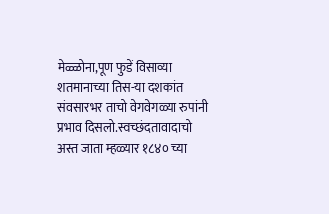मेळ्ळोना,पूण फुडें विसाव्या शतमानाच्या तिस-या दशकांत संवसारभर ताचो वेगवेगळ्या रुपांनी प्रभाव दिसलो.स्वच्छंदतावादाचो अस्त जाता म्हळ्यार १८४० च्या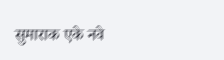सुमाराक एके नवे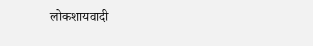लोकशायवादी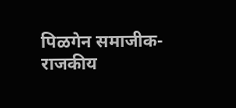पिळगेन समाजीक-राजकीय